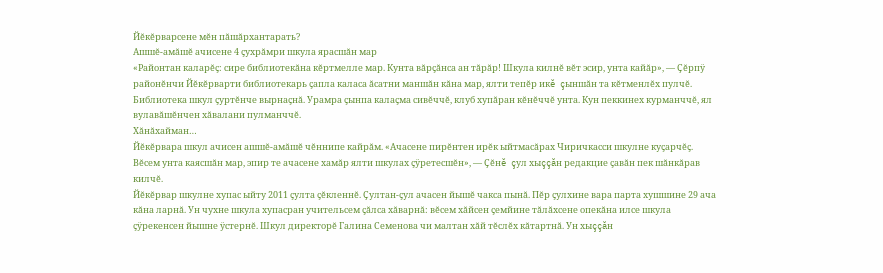Йĕкĕрварсене мĕн пăшăрхантарать?
Ашшĕ-амăшĕ ачисене 4 çухрăмри шкула ярасшăн мар
«Районтан каларĕç: сире библиотекăна кĕртмелле мар. Кунта вăрçăнса ан тăрăр! Шкула килнĕ вĕт эсир, унта кайăр», — Çĕрпÿ районĕнчи Йĕкĕрварти библиотекарь çапла каласа ăсатни маншăн кăна мар, ялти тепĕр икĕ çыншăн та кĕтменлĕх пулчĕ. Библиотека шкул çуртĕнче вырнаçнă. Урамра çынпа калаçма сивĕччĕ, клуб хупăран кĕнĕччĕ унта. Кун пеккинех курманччĕ, ял вулавăшĕнчен хăвалани пулманччĕ.
Хăнăхайман…
Йĕкĕрвара шкул ачисен ашшĕ-амăшĕ чĕннипе кайрăм. «Ачасене пирĕнтен ирĕк ыйтмасăрах Чиричкасси шкулне куçарчĕç. Вĕсем унта каясшăн мар, эпир те ачасене хамăр ялти шкулах çÿретесшĕн», — Çĕнĕ çул хыççăн редакцие çавăн пек шăнкăрав килчĕ.
Йĕкĕрвар шкулне хупас ыйту 2011 çулта çĕкленнĕ. Çултан-çул ачасен йышĕ чакса пынă. Пĕр çулхине вара парта хушшине 29 ача кăна ларнă. Ун чухне шкула хупасран учительсем çăлса хăварнă: вĕсем хăйсен çемйине тăлăхсене опекăна илсе шкула çÿрекенсен йышне ÿстернĕ. Шкул директорĕ Галина Семенова чи малтан хăй тĕслĕх кăтартнă. Ун хыççăн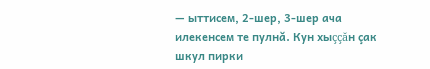— ыттисем, 2-шер, 3-шер ача илекенсем те пулнă. Кун хыççăн çак шкул пирки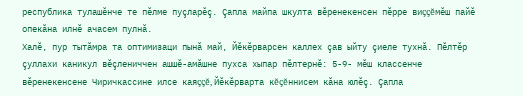республика тулашĕнче те пĕлме пуçларĕç. Çапла майпа шкулта вĕренекенсен пĕрре виççĕмĕш пайĕ опекăна илнĕ ачасем пулнă.
Халĕ, пур тытăмра та оптимизаци пынă май, Йĕкĕрварсен каллех çав ыйту çиеле тухнă. Пĕлтĕр çуллахи каникул вĕçлениччен ашшĕ-амăшне пухса хыпар пĕлтернĕ: 5-9- мĕш классенче вĕренекенсене Чиричкассине илсе каяççĕ, Йĕкĕрварта кĕçĕннисем кăна юлĕç. Çапла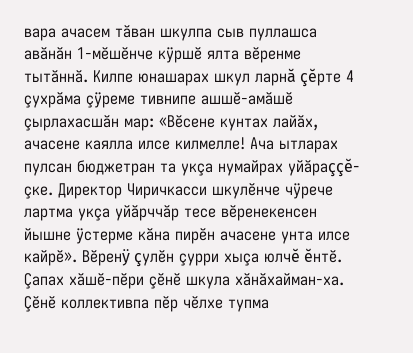вара ачасем тăван шкулпа сыв пуллашса авăнăн 1-мĕшĕнче кÿршĕ ялта вĕренме тытăннă. Килпе юнашарах шкул ларнă çĕрте 4 çухрăма çÿреме тивнипе ашшĕ-амăшĕ çырлахасшăн мар: «Вĕсене кунтах лайăх, ачасене каялла илсе килмелле! Ача ытларах пулсан бюджетран та укçа нумайрах уйăраççĕ-çке. Директор Чиричкасси шкулĕнче чÿрече лартма укçа уйăрччăр тесе вĕренекенсен йышне ÿстерме кăна пирĕн ачасене унта илсе кайрĕ». Вĕренÿ çулĕн çурри хыçа юлчĕ ĕнтĕ. Çапах хăшĕ-пĕри çĕнĕ шкула хăнăхайман-ха. Çĕнĕ коллективпа пĕр чĕлхе тупма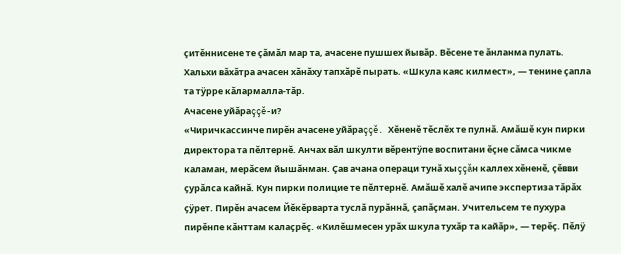çитĕннисене те çăмăл мар та, ачасене пушшех йывăр. Вĕсене те ăнланма пулать. Хальхи вăхăтра ачасен хăнăху тапхăрĕ пырать. «Шкула каяс килмест», — тенине çапла та тÿрре кăлармалла-тăр.
Ачасене уйăраççĕ-и?
«Чиричкассинче пирĕн ачасене уйăраççĕ. Хĕненĕ тĕслĕх те пулнă. Амăшĕ кун пирки директора та пĕлтернĕ. Анчах вăл шкулти вĕрентÿпе воспитани ĕçне сăмса чикме каламан, мерăсем йышăнман. Çав ачана операци тунă хыççăн каллех хĕненĕ, çĕвви çурăлса кайнă. Кун пирки полицие те пĕлтернĕ. Амăшĕ халĕ ачипе экспертиза тăрăх çÿрет. Пирĕн ачасем Йĕкĕрварта туслă пурăннă, çапăçман. Учительсем те пухура пирĕнпе кăнттам калаçрĕç. «Килĕшмесен урăх шкула тухăр та кайăр», — терĕç. Пĕлÿ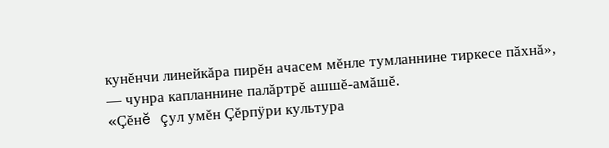кунĕнчи линейкăра пирĕн ачасем мĕнле тумланнине тиркесе пăхнă», — чунра капланнине палăртрĕ ашшĕ-амăшĕ.
«Çĕнĕ çул умĕн Çĕрпÿри культура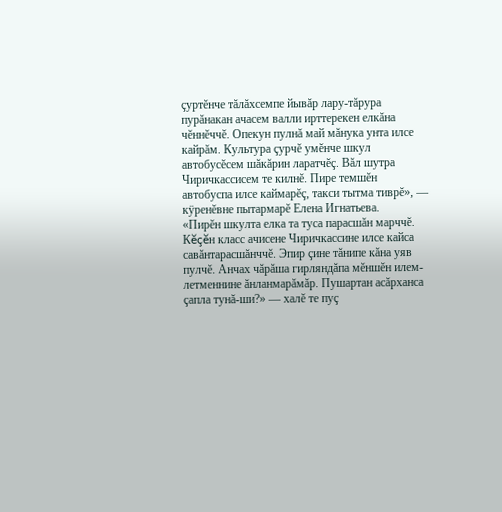çуртĕнче тăлăхсемпе йывăр лару-тăрура пурăнакан ачасем валли ирттерекен елкăна чĕннĕччĕ. Опекун пулнă май мăнука унта илсе кайрăм. Культура çурчĕ умĕнче шкул автобусĕсем шăкăрин ларатчĕç. Вăл шутра Чиричкассисем те килнĕ. Пире темшĕн автобуспа илсе каймарĕç, такси тытма тиврĕ», — кÿренĕвне пытармарĕ Елена Игнатьева.
«Пирĕн шкулта елка та туса парасшăн марччĕ. Кĕçĕн класс ачисене Чиричкассине илсе кайса савăнтарасшăнччĕ. Эпир çине тăнипе кăна уяв пулчĕ. Анчах чăрăша гирляндăпа мĕншĕн илем-летменнине ăнланмарăмăр. Пушартан асăрханса çапла тунă-ши?» — халĕ те пуç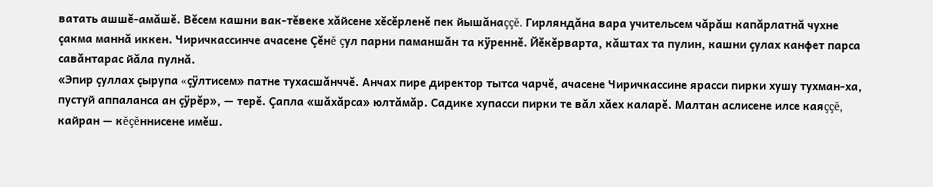ватать ашшĕ-амăшĕ. Вĕсем кашни вак-тĕвеке хăйсене хĕсĕрленĕ пек йышăнаççĕ. Гирляндăна вара учительсем чăрăш капăрлатнă чухне çакма маннă иккен. Чиричкассинче ачасене Çĕнĕ çул парни паманшăн та кÿреннĕ. Йĕкĕрварта, кăштах та пулин, кашни çулах канфет парса савăнтарас йăла пулнă.
«Эпир çуллах çырупа «çÿлтисем» патне тухасшăнччĕ. Анчах пире директор тытса чарчĕ, ачасене Чиричкассине ярасси пирки хушу тухман-ха, пустуй аппаланса ан çÿрĕр», — терĕ. Çапла «шăхăрса» юлтăмăр. Садике хупасси пирки те вăл хăех каларĕ. Малтан аслисене илсе каяççĕ, кайран — кĕçĕннисене имĕш.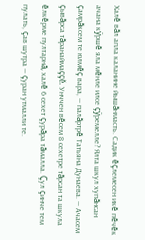Халĕ вăл апла каланине йышăнмасть. Садик ĕçлемесен икĕ пĕчĕк ачана кÿршĕ яла мĕнле илсе çÿремелле? Ялта шкул хупăнсан çамрăксем те юлмĕç вара, — палăртрĕ Татьяна Дунаева. — Ачасем çывăрса тăранаймаççĕ. Унччен вĕсем 8 сехетре тăрсан та шкула ĕлкĕрме пултарнă, халĕ 6 сехет çурăра тăмалла. Çул çинче тем пулать, çав шутра — çуран утмалли те.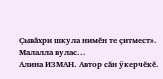Çывăхри шкула нимĕн те çитмест». Малалла вулас...
Алина ИЗМАН. Автор сăн ÿкерчĕкĕ.